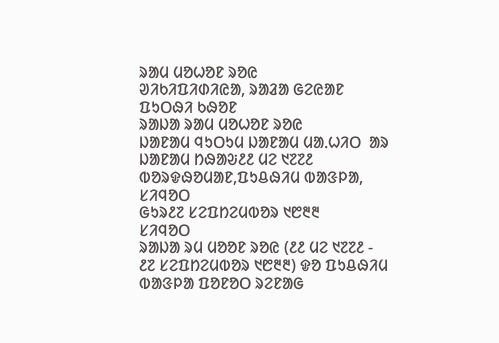ᱨᱟᱢ ᱢᱚᱦᱚᱱ ᱨᱚᱭ
ᱣᱤᱠᱤᱯᱤᱰᱤᱭᱟ, ᱨᱟᱲᱟ ᱜᱮᱭᱟᱱ ᱯᱩᱛᱷᱤ ᱠᱷᱚᱱ
ᱨᱟᱡᱟ ᱨᱟᱢ ᱢᱚᱦᱚᱱ ᱨᱚᱭ
ᱡᱟᱱᱟᱢ ᱧᱩᱛᱩᱢ ᱡᱟᱱᱟᱢ ᱢᱟᱹᱦᱤᱛ  ᱟᱨ  ᱡᱟᱱᱟᱢ ᱴᱷᱟᱶ᱒᱒ ᱢᱮ ᱑᱗᱗᱒
ᱵᱚᱨᱫᱷᱚᱢᱟᱱ,ᱯᱩᱪᱷᱤᱢ ᱵᱟᱝᱞᱟ, ᱥᱤᱧᱚᱛ
ᱜᱩᱨ᱒᱗ ᱥᱮᱯᱴᱮᱢᱵᱚᱨ ᱑᱘᱓᱓
ᱥᱤᱧᱚᱛ
ᱨᱟᱡᱟ ᱨᱢ ᱢᱚᱚᱱ ᱨᱚᱭ (᱒᱒ ᱢᱮ ᱑᱗᱗᱒ - ᱒᱗ ᱥᱮᱯᱴᱮᱢᱵᱚᱨ ᱑᱘᱓᱓) ᱫᱚ ᱯᱩᱪᱷᱤᱢ ᱵᱟᱝᱞᱟ ᱯᱚᱱᱚᱛ ᱨᱮᱱᱟᱜ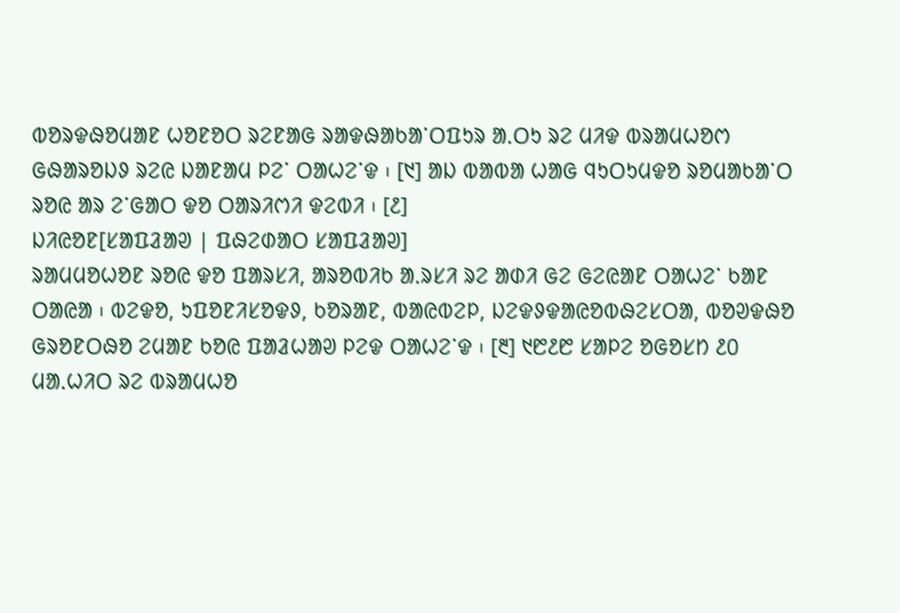ᱵᱚᱨᱫᱷᱚᱢᱟᱱ ᱦᱚᱱᱚᱛ ᱨᱮᱱᱟᱜ ᱨᱟᱫᱷᱟᱠᱟᱸᱛᱯᱩᱨ ᱟᱹᱛᱩ ᱨᱮ ᱢᱤᱫ ᱵᱨᱟᱢᱦᱚᱬ ᱜᱷᱟᱨᱚᱡᱽ ᱨᱮᱭ ᱡᱟᱱᱟᱢ ᱞᱮᱸ ᱛᱟᱦᱮᱸᱫ ᱾ [᱑] ᱟᱡ ᱵᱟᱵᱟ ᱦᱟᱜ ᱧᱩᱛᱩᱢᱫᱚ ᱨᱚᱢᱟᱠᱟᱸᱛ ᱨᱚᱭ ᱟᱨ ᱮᱸᱜᱟᱛ ᱫᱚ ᱛᱟᱨᱤᱬᱤ ᱫᱮᱵᱤ ᱾ [᱒]
ᱡᱤᱭᱚᱱ[ᱥᱟᱯᱲᱟᱣ | ᱯᱷᱮᱰᱟᱛ ᱥᱟᱯᱲᱟᱣ]
ᱨᱟᱢᱢᱚᱦᱚᱱ ᱨᱚᱭ ᱫᱚ ᱯᱟᱨᱥᱤ, ᱟᱨᱚᱵᱤᱠ ᱟᱹᱨᱥᱤ ᱨᱮ ᱟᱰᱤ ᱜᱮ ᱜᱮᱭᱟᱱ ᱛᱟᱦᱮᱸ ᱠᱟᱱ ᱛᱟᱭᱟ ᱾ ᱵᱮᱫᱚ, ᱩᱯᱚᱱᱤᱥᱚᱫᱽ, ᱠᱚᱨᱟᱱ, ᱵᱟᱭᱵᱮᱞ, ᱡᱮᱫᱽᱫᱟᱭᱚᱵᱷᱮᱥᱛᱟ, ᱵᱚᱣᱫᱷᱚ ᱜᱨᱚᱱᱛᱷᱚ ᱮᱢᱟᱱ ᱠᱚᱭ ᱯᱟᱲᱦᱟᱣ ᱞᱮᱫ ᱛᱟᱦᱮᱸᱫ ᱾ [᱓] ᱑᱘᱒᱘ ᱥᱟᱞᱮ ᱚᱜᱚᱥᱴ ᱒᱐ ᱢᱟᱹᱦᱤᱛ ᱨᱮ ᱵᱨᱟᱢᱦᱚ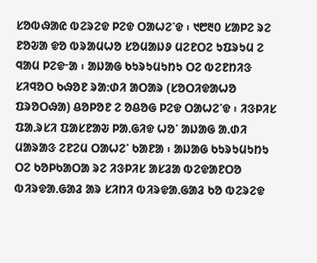ᱥᱚᱵᱷᱟᱭ ᱵᱮᱨᱮᱫ ᱞᱮᱫ ᱛᱟᱦᱮᱸᱫ ᱾ ᱑᱘᱓᱐ ᱥᱟᱞᱮ ᱨᱮ ᱱᱚᱶᱟ ᱫᱚ ᱵᱨᱟᱢᱦᱚ ᱥᱚᱢᱟᱡᱽ ᱢᱮᱱᱛᱮ ᱩᱯᱨᱩᱢ ᱮ ᱧᱟᱢ ᱞᱮᱫᱼᱟ ᱾ ᱟᱡᱟᱜ ᱠᱩᱨᱩᱢᱩᱴᱩ ᱛᱮ ᱵᱮᱱᱴᱤᱝ ᱥᱤᱧᱚᱛ ᱠᱷᱚᱱ ᱨᱟᱺᱰᱤ ᱟᱛᱟᱨ (ᱥᱚᱛᱤᱫᱟᱦᱚ ᱯᱨᱚᱛᱷᱟ) ᱪᱚᱞᱚᱱ ᱮ ᱚᱪᱚᱜ ᱞᱮᱫ ᱛᱟᱦᱮᱸᱫ ᱾ ᱤᱝᱞᱤᱥ ᱯᱟᱹᱨᱥᱤ ᱯᱟᱥᱱᱟᱶ ᱞᱟᱹᱜᱤᱫ ᱦᱚᱸ ᱟᱡᱟᱜ ᱟᱹᱰᱤ ᱢᱟᱨᱟᱝ ᱮᱱᱮᱢ ᱛᱟᱦᱮᱸ ᱠᱟᱱᱟ ᱾ ᱟᱡᱟᱜ ᱠᱩᱨᱩᱢᱩᱴᱩ ᱛᱮ ᱠᱚᱞᱠᱟᱛᱟ ᱨᱮ ᱤᱝᱞᱤᱥ ᱟᱥᱲᱟ ᱵᱮᱫᱟᱱᱛᱚ ᱵᱤᱨᱫᱟᱹᱜᱟᱲ ᱟᱨ ᱥᱤᱴᱤ ᱵᱤᱨᱫᱟᱹᱜᱟᱲ ᱠᱚ ᱵᱮᱨᱮᱫ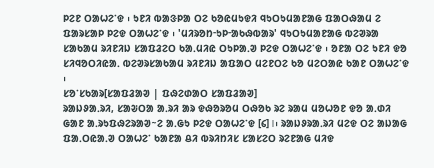ᱞᱮᱱ ᱛᱟᱦᱮᱸᱫ ᱾ ᱩᱱᱤ ᱵᱟᱝᱞᱟ ᱛᱮ ᱠᱚᱭᱢᱩᱫᱤ ᱧᱩᱛᱩᱢᱟᱱᱟᱜ ᱯᱟᱛᱷᱟᱢ ᱮ ᱯᱟᱨᱥᱟᱞ ᱞᱮᱫ ᱛᱟᱦᱮᱸᱫ ᱾ 'ᱢᱤᱨᱚᱴᱼᱩᱞᱼᱟᱠᱷᱵᱟᱨ' ᱧᱩᱛᱩᱢᱟᱱᱟᱜ ᱵᱮᱣᱨᱟ ᱥᱟᱠᱟᱢ ᱨᱤᱱᱤᱡ ᱥᱟᱯᱲᱮᱛ ᱠᱟᱹᱢᱤᱭ ᱛᱩᱞᱟᱹᱣ ᱞᱮᱫ ᱛᱟᱦᱮᱸᱫ ᱾ ᱚᱱᱟ ᱛᱮ ᱩᱱᱤ ᱫᱚ ᱥᱤᱧᱚᱛᱤᱭᱟᱹ ᱵᱮᱣᱨᱥᱟᱠᱟᱢ ᱨᱤᱱᱤᱡ ᱟᱯᱟᱛ ᱢᱮᱱᱛᱮ ᱠᱚ ᱢᱮᱛᱟᱭ ᱠᱟᱱ ᱛᱟᱦᱮᱸᱫ ᱾
ᱥᱚᱸᱥᱠᱟᱨ[ᱥᱟᱯᱲᱟᱣ | ᱯᱷᱮᱰᱟᱛ ᱥᱟᱯᱲᱟᱣ]
ᱨᱟᱡᱽᱟᱹᱨᱤ, ᱥᱟᱶᱛᱟ ᱟᱹᱨᱤ ᱟᱨ ᱫᱷᱚᱨᱚᱢ ᱛᱷᱚᱠ ᱨᱮ ᱨᱟᱢ ᱢᱚᱦᱚᱱ ᱫᱚ ᱟᱹᱰᱤ ᱜᱟᱱ ᱟᱹᱨᱩᱯᱷᱮᱨᱟᱣᱻᱮ ᱟᱹᱜᱩ ᱞᱮᱫ ᱛᱟᱦᱮᱸᱫ [᱔]।᱾ ᱨᱟᱡᱽᱨᱟᱹᱨᱤ ᱢᱮᱫ ᱛᱮ ᱟᱡᱟᱜ ᱯᱟᱹᱛᱭᱟᱹᱣ ᱛᱟᱦᱮᱸ ᱠᱟᱱᱟ ᱪᱤ ᱵᱨᱤᱴᱤᱥ ᱥᱟᱥᱮᱛ ᱨᱮᱱᱟᱜ ᱢᱤᱫ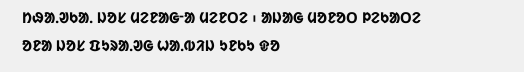ᱴᱷᱟᱹᱣᱠᱟᱹ ᱡᱚᱥ ᱢᱮᱱᱟᱜᱼᱟ ᱢᱮᱱᱛᱮ ᱾ ᱟᱡᱟᱜ ᱢᱚᱱᱚᱛ ᱞᱮᱠᱟᱛᱮ ᱚᱱᱟ ᱡᱚᱥ ᱯᱩᱨᱟᱹᱣᱜ ᱦᱟᱹᱵᱤᱡ ᱩᱱᱠᱩ ᱫᱚ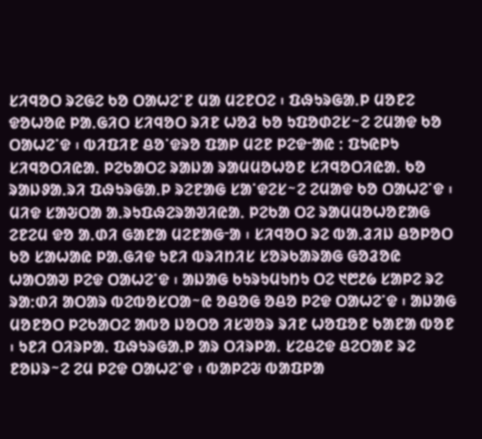ᱥᱤᱧᱚᱛ ᱨᱮᱜᱮ ᱠᱚ ᱛᱟᱦᱮᱸᱱ ᱢᱟ ᱢᱮᱱᱛᱮ ᱾ ᱯᱷᱩᱨᱜᱟᱹᱞ ᱢᱚᱱᱮ ᱫᱚᱦᱚᱭ ᱞᱟᱹᱜᱤᱛ ᱥᱤᱧᱚᱛ ᱨᱤᱱ ᱦᱚᱲ ᱠᱚ ᱩᱯᱚᱰᱮᱥᱻᱮ ᱮᱢᱟᱫ ᱠᱚ ᱛᱟᱦᱮᱸᱫ ᱾ ᱵᱤᱯᱤᱱ ᱪᱚᱸᱫᱨᱚ ᱯᱟᱞ ᱢᱮᱱ ᱞᱮᱫᱼᱟᱭ : ᱯᱩᱭᱞᱩ ᱥᱤᱧᱚᱛᱤᱭᱟᱹ ᱞᱮᱠᱟᱛᱮ ᱨᱟᱡᱟ ᱨᱟᱢᱢᱚᱦᱚᱱ ᱥᱤᱧᱚᱛᱤᱭᱟᱹ ᱠᱚ ᱨᱟᱡᱽᱟᱹᱨᱤ ᱯᱷᱩᱨᱜᱟᱹᱞ ᱨᱮᱱᱟᱜ ᱥᱟᱸᱫᱮᱥᱻᱮ ᱮᱢᱟᱫ ᱠᱚ ᱛᱟᱦᱮᱸᱫ ᱾
ᱢᱤᱫ ᱥᱟᱶᱛᱟ ᱟᱹᱨᱩᱯᱷᱮᱨᱟᱣᱤᱭᱟᱹ ᱞᱮᱠᱟ ᱛᱮ ᱨᱟᱢᱢᱚᱦᱚᱱᱟᱜ ᱮᱱᱮᱢ ᱫᱚ ᱟᱹᱰᱤ ᱜᱟᱱᱟ ᱢᱮᱱᱟᱜᱼᱟ ᱾ ᱥᱤᱧᱚᱛ ᱨᱮ ᱵᱟᱹᱲᱤᱡ ᱪᱚᱞᱚᱛ ᱠᱚ ᱥᱟᱦᱟᱭ ᱞᱟᱹᱜᱤᱫ ᱩᱱᱤ ᱵᱨᱤᱴᱤᱥ ᱥᱚᱨᱠᱟᱨᱟᱜ ᱜᱚᱲᱚᱭ ᱦᱟᱛᱟᱣ ᱞᱮᱫ ᱛᱟᱦᱮᱸᱫ ᱾ ᱟᱡᱟᱜ ᱠᱩᱨᱩᱢᱩᱴᱩ ᱛᱮ ᱑᱘᱒᱙ ᱥᱟᱞᱮ ᱨᱮ ᱨᱟᱺᱰᱤ ᱟᱛᱟᱨ ᱵᱮᱵᱚᱥᱛᱟᱻᱭ ᱚᱪᱚᱜ ᱚᱪᱚ ᱞᱮᱫ ᱛᱟᱦᱮᱸᱫ ᱾ ᱟᱡᱟᱜ ᱢᱚᱱᱚᱛ ᱞᱮᱠᱟᱛᱮ ᱟᱵᱚ ᱡᱚᱛᱚ ᱤᱥᱣᱚᱨ ᱨᱤᱱ ᱦᱚᱯᱚᱱ ᱠᱟᱱᱟ ᱵᱚᱱ ᱾ ᱩᱱᱤ ᱛᱤᱨᱞᱟᱹ ᱯᱷᱩᱨᱜᱟᱹᱞ ᱟᱨ ᱛᱤᱨᱞᱟᱹ ᱥᱮᱪᱮᱫ ᱪᱮᱛᱟᱱ ᱨᱮ ᱱᱚᱡᱨᱻᱮ ᱮᱢ ᱞᱮᱫ ᱛᱟᱦᱮᱸᱫ ᱾ ᱵᱟᱞᱮᱶ ᱵᱟᱯᱞᱟ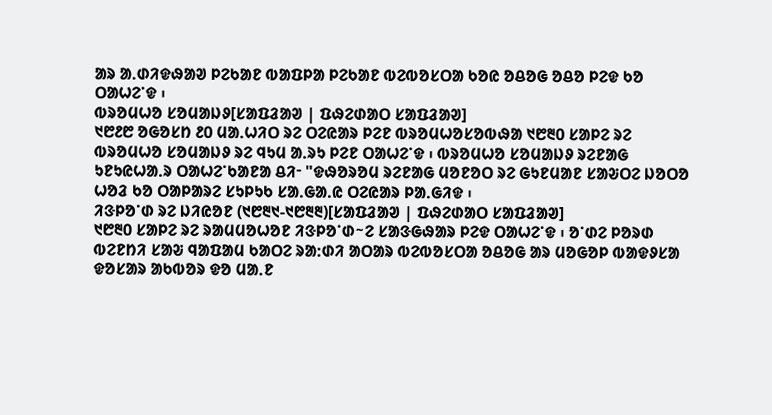ᱟᱨ ᱟᱹᱰᱤᱫᱷᱟᱣ ᱞᱮᱠᱟᱱ ᱵᱟᱯᱞᱟ ᱞᱮᱠᱟᱱ ᱵᱮᱵᱚᱥᱛᱟ ᱠᱚᱭ ᱚᱪᱚᱜ ᱚᱪᱚ ᱞᱮᱫ ᱠᱚ ᱛᱟᱦᱮᱸᱫ ᱾
ᱵᱨᱚᱢᱦᱚ ᱥᱚᱢᱟᱡᱽ[ᱥᱟᱯᱲᱟᱣ | ᱯᱷᱮᱰᱟᱛ ᱥᱟᱯᱲᱟᱣ]
᱑᱘᱒᱘ ᱚᱜᱚᱥᱴ ᱒᱐ ᱢᱟᱹᱦᱤᱛ ᱨᱮ ᱛᱮᱭᱟᱨ ᱞᱮᱱ ᱵᱨᱚᱢᱦᱚᱥᱚᱵᱷᱟ ᱑᱘᱓᱐ ᱥᱟᱞᱮ ᱨᱮ ᱵᱨᱚᱢᱦᱚ ᱥᱚᱢᱟᱡᱽ ᱨᱮ ᱧᱩᱢ ᱟᱹᱨᱩ ᱞᱮᱱ ᱛᱟᱦᱮᱸᱫ ᱾ ᱵᱨᱚᱢᱦᱚ ᱥᱚᱢᱟᱡᱽ ᱨᱮᱱᱟᱜ ᱩᱱᱩᱭᱦᱟᱹᱨ ᱛᱟᱦᱮᱸᱠᱟᱱᱟ ᱪᱤᱼ "ᱫᱷᱚᱨᱚᱢ ᱨᱮᱱᱟᱜ ᱢᱚᱱᱚᱛ ᱨᱮ ᱜᱩᱱᱢᱟᱱ ᱥᱟᱶᱛᱮ ᱡᱚᱛᱚ ᱦᱚᱲ ᱠᱚ ᱛᱟᱞᱟᱨᱮ ᱥᱩᱞᱩᱠ ᱥᱟᱹᱜᱟᱹᱭ ᱛᱮᱭᱟᱨ ᱞᱟᱹᱜᱤᱫ ᱾
ᱤᱝᱞᱚᱸᱰ ᱨᱮ ᱡᱤᱭᱚᱱ (᱑᱘᱓᱑-᱑᱘᱓᱓)[ᱥᱟᱯᱲᱟᱣ | ᱯᱷᱮᱰᱟᱛ ᱥᱟᱯᱲᱟᱣ]
᱑᱘᱓᱐ ᱥᱟᱞᱮ ᱨᱮ ᱨᱟᱢᱢᱚᱦᱚᱱ ᱤᱝᱞᱚᱸᱰᱻᱮ ᱥᱟᱝᱜᱷᱟᱨ ᱞᱮᱫ ᱛᱟᱦᱮᱸᱫ ᱾ ᱚᱸᱰᱮ ᱞᱚᱨᱰ ᱵᱮᱱᱴᱤ ᱥᱟᱶ ᱧᱟᱯᱟᱢ ᱠᱟᱛᱮ ᱨᱟᱺᱰᱤ ᱟᱛᱟᱨ ᱵᱮᱵᱚᱥᱛᱟ ᱚᱪᱚᱜ ᱟᱨ ᱢᱚᱜᱚᱞ ᱵᱟᱫᱽᱥᱟ ᱫᱚᱥᱟᱨ ᱟᱠᱵᱚᱨ ᱫᱚ ᱢᱟᱹᱱ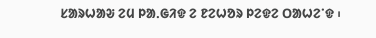ᱥᱟᱨᱦᱟᱶ ᱮᱢ ᱞᱟᱹᱜᱤᱫ ᱮ ᱱᱮᱦᱚᱨ ᱞᱮᱫᱮ ᱛᱟᱦᱮᱸᱫ ᱾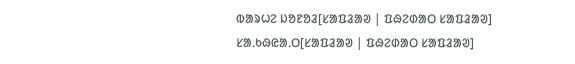ᱵᱟᱨᱦᱮ ᱡᱚᱱᱚᱲ[ᱥᱟᱯᱲᱟᱣ | ᱯᱷᱮᱰᱟᱛ ᱥᱟᱯᱲᱟᱣ]
ᱥᱟᱹᱠᱷᱭᱟᱹᱛ[ᱥᱟᱯᱲᱟᱣ | ᱯᱷᱮᱰᱟᱛ ᱥᱟᱯᱲᱟᱣ]